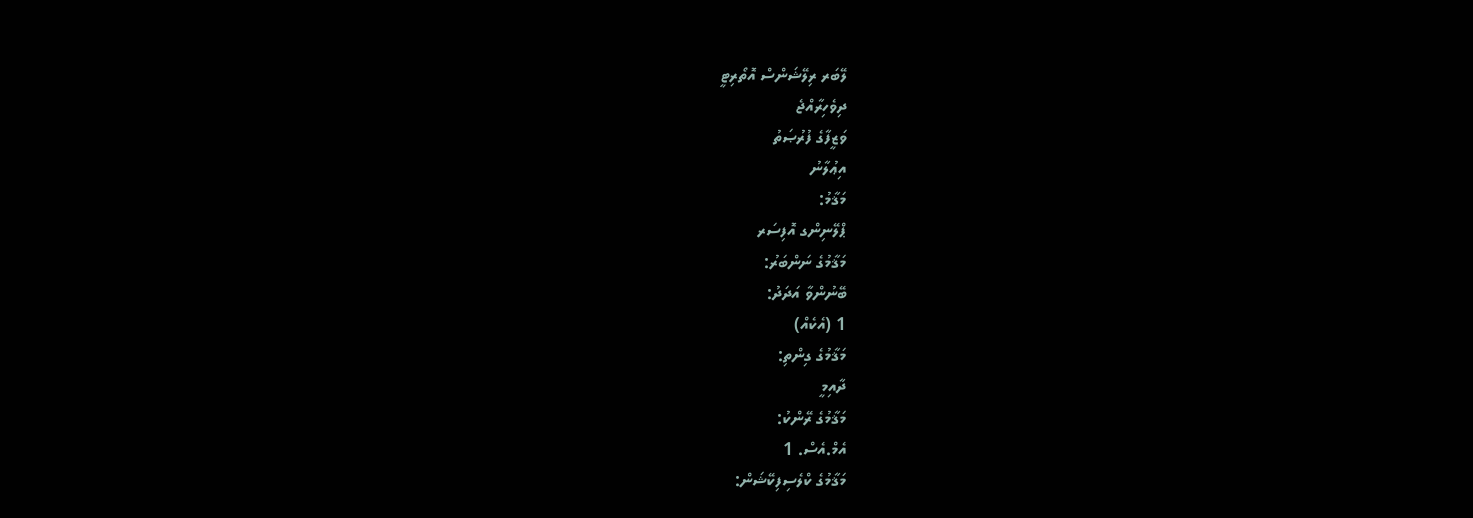ލޭބަރ ރިލޭޝަންސް އޮތޯރިޓީ
ދިވެހިރާއްޖެ
ވަޒީފާގެ ފުރުޞަތު
އިޢުލާނު
މަޤާމު:
ޕްލޭނިންގ އޮފިސަރ
މަޤާމުގެ ނަންބަރު:
ބޭނުންވާ އަދަދު:
1 (އެކެއް)
މަޤާމުގެ ގިންތި:
ދާއިމީ
މަޤާމުގެ ރޭންކު:
އެމް.އެސް. 1
މަޤާމުގެ ކްލެސިފިކޭޝަން: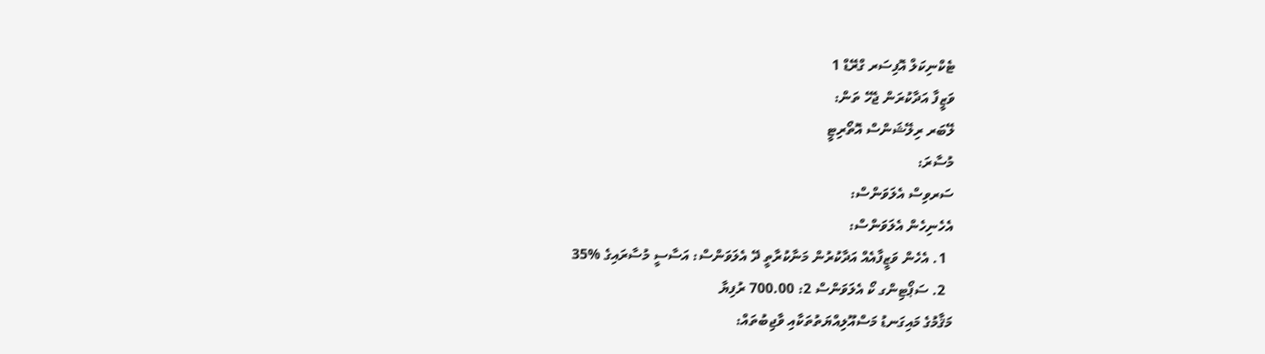ޓެކްނިކަލް އޮފިސަރ ގްރޭޑް 1
ވަޒީފާ އަދާކުރަން ޖެހޭ ތަން:
ލޭބަރ ރިލޭޝަންސް އޮތޯރިޓީ
މުސާރަ:
ސަރވިސް އެލަވަންސް:
އެހެނިހެން އެލަވަންސް:
  1. އެހެން ވަޒީފާއެއް އަދާކުރުން މަނާކުރާތީ ދޭ އެލަވަންސް: އަސާސީ މުސާރައިގެ %35
  2. ސަޕޯޓިންގ ކޯ އެލަވަންސް 2: 700.00 ރުފިޔާ
މަޤާމުގެ މައިގަނޑު މަސްއޫލިއްޔަތުތަކާއި ވާޖިބުތައް: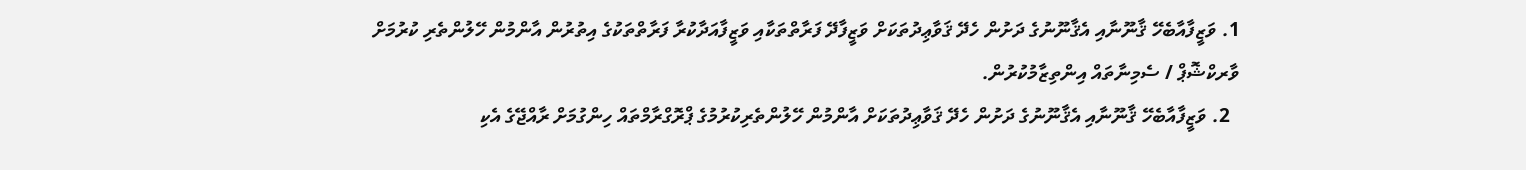1. ވަޒީފާއާބެހޭ ޤާނޫނާއި އެޤާނޫނުގެ ދަށުން ހެދޭ ޤަވާޢިދުތަކަށް ވަޒީފާދޭ ފަރާތްތަކާއި ވަޒީފާއަދާކުރާ ފަރާތްތަކުގެ އިތުރުން އާންމުން ހޭލުންތެރި ކުރުމަށް ވާރކްޝޮޕް / ސެމިނާތައް އިންތިޒާމުކުރުން.
  2. ވަޒީފާއާބެހޭ ޤާނޫނާއި އެޤާނޫނުގެ ދަށުން ހެދޭ ޤަވާޢިދުތަކަށް އާންމުން ހޭލުންތެރިކުރުމުގެ ޕްރޮގްރާމްތައް ހިންގުމަށް ރާއްޖޭގެ އެކި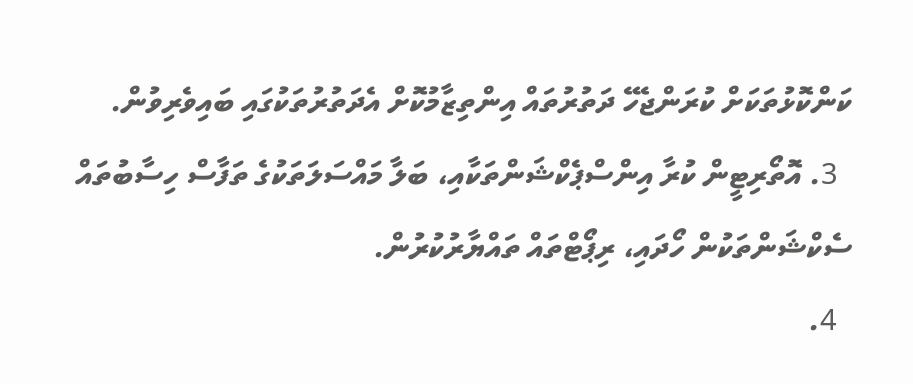ކަންކޮޅުތަކަށް ކުރަންޖެހޭ ދަތުރުތައް އިންތިޒާމުކޮށް އެދަތުރުތަކުގައި ބައިވެރިވުން.
  3. އޮތޯރިޓީން ކުރާ އިންސްޕެކްޝަންތަކާއި، ބަލާ މައްސަލަތަކުގެ ތަފާސް ހިސާބުތައް ސެކްޝަންތަކުން ހޯދައި، ރިޕޯޓްތައް ތައްޔާރުކުރުން.
  4.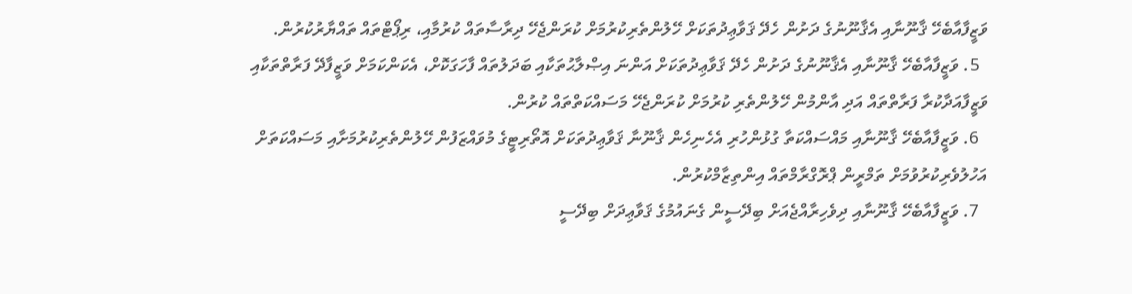ވަޒީފާއާބެހޭ ޤާނޫނާއި އެޤާނޫނުގެ ދަށުން ހެދޭ ޤަވާޢިދުތަކަށް ހޭލުންތެރިކުރުމަށް ކުރަންޖެހޭ ދިރާސާތައް ކުރުމާއި، ރިޕޯޓްތައް ތައްޔާރުކުރުން.
  5. ވަޒީފާއާބެހޭ ޤާނޫނާއި އެޤާނޫނުގެ ދަށުން ހެދޭ ޤަވާޢިދުތަކަށް އަންނަ އިޞްލާޙުތަކާއި ބަދަލުތައް ފާހަގަކޮށް، އެކަންކަމަށް ވަޒީފާދޭ ފަރާތްތަކާއި ވަޒީފާއަދާކުރާ ފަރާތްތައް އަދި އާންމުން ހޭލުންތެރި ކުރުމަށް ކުރަންޖެހޭ މަސައްކަތްތައް ކުރުން.
  6. ވަޒީފާއާބެހޭ ޤާނޫނާއި މައްސައްކަތާ ގުޅުންހުރި އެހެނިހެން ޤާނޫނާ ޤަވާޢިދުތަކަށް އޮތޯރިޓީގެ މުވައްޒަފުން ހޭލުންތެރިކުރުމަށާއި މަސައްކަތަށް އަހުލުވެރިކުރުވުމަށް ތަމްރީން ޕްރޮގްރާމްތައް އިންތިޒާމްކުރުން.
  7. ވަޒީފާއާބެހޭ ޤާނޫނާއި ދިވެހިރާއްޖެއަށް ބިދޭސީން ގެނައުމުގެ ޤަވާޢިދަށް ބިދޭސީ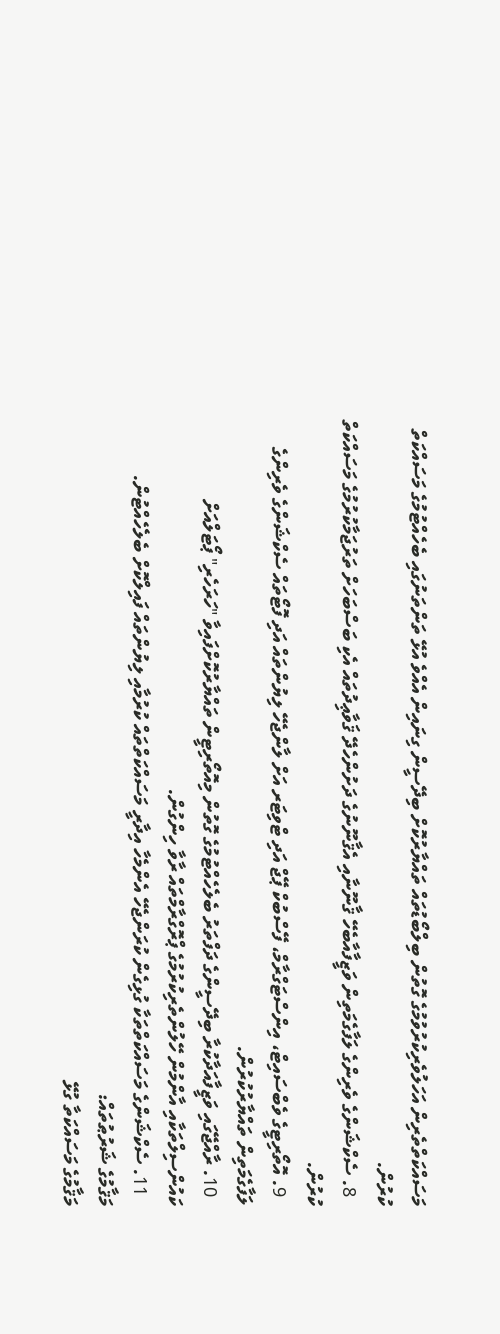މަސައްކަތްތެރިން އަހަލުވެރިކުރުވުމުގެ ގޮތުން ބިލްބޯޑުތައް ތައްޔާރުކޮށް ބިދޭސީން ގިނައިން އެއްވެ އުޅޭ ތަންތަނުގައި ބެހެއްޓުމުގެ މަސައްކަތް ކުރުން.
  8. ސެކްޝަންގެ ވެރިންގެ ލަފާގެމަތިން ވަޒީފާއާބެހޭ ޤާނޫނާއި އެޤާނޫނުގެ ދަށުންހެދޭ ޤަވާޢިދުތައް އެކި ބަސްބަހަށް ތަރުޖަމާކުރުމުގެ މަސައްކަތް ކުރުން.
  9. އޮތޯރިޓީގެ ވެބްސައިޓް، އިންސްޓަގްރާމް، ފޭސްބުކް ޕޭޖް އަދި ޓްވިޓަރ އަށް ލާންޖެހޭ ލިޔުންތައް އަދި ފޮޓޯތައް ސެކްޝަންގެ ވެރިންގެ ލަފާގެމަތިން ތައްޔާރުކުރުން.
  10. ރާއްޖޭގައި ވަޒީފާއަދާކުރާ ބިދޭސީންގެ ދަފްތަރު ބެލެހެއްޓުމުގެ ގޮތުން މިއޮތޯރިޓީން ތައްޔާރުކޮށްފައިވާ "ހަރަހެރި" ޕޯޓަލްއަށް ކައުންސިލްތަކާއި އާންމުން ހޭލުންތެރިކުރުމުގެ ޕްރޮގްރާމްތައް ރާވާ ހިންގުން.
  11. ސެކްޝަންގެ މަސައްކަތްތަކާ ގުޅިގެން ކުރަންޖެހޭ އެންމެހާ އިދާރީ މަސައްކަތްތައް ކުރުމާއި ލިޔުންތައް ފައިލްކޮށް ބެލެހެއްޓުން.
މަޤާމުގެ ޝަރުޠުތައް:
މަޤާމުގެ މަސައްކަތާ ގުޅޭ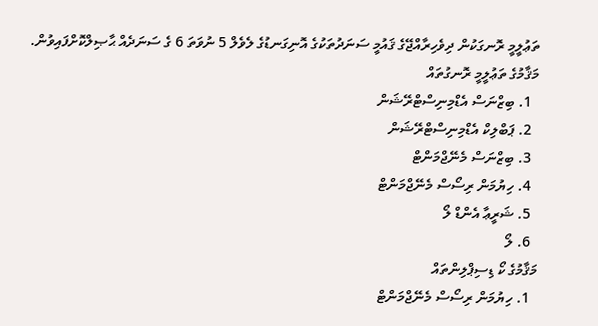ތަޢުލީމީ ރޮނގަކުން ދިވެހިރާއްޖޭގެ ޤައުމީ ސަނަދުތަކުގެ އޮނިގަނޑުގެ ލެވެލް 5 ނުވަތަ 6 ގެ ސަނަދެއް ޙާޞިލްކޮށްފައިވުން.
މަޤާމުގެ ތަޢުލީމީ ރޮނގުތައް
  1. ބިޒްނަސް އެޑްމިނިސްޓްރޭޝަން
  2. ޕަބްލިކް އެޑްމިނިސްޓްރޭޝަން
  3. ބިޒްނަސް މެނޭޖްމަންޓް
  4. ހިޔުމަން ރިސޯސް މެނޭޖްމަންޓް
  5. ޝަރީޢާ އެންޑް ލޯ
  6. ލޯ
މަޤާމުގެ ކޯ ޑިސިޕްލިންތައް
  1. ހިޔުމަން ރިސޯސް މެނޭޖްމަންޓް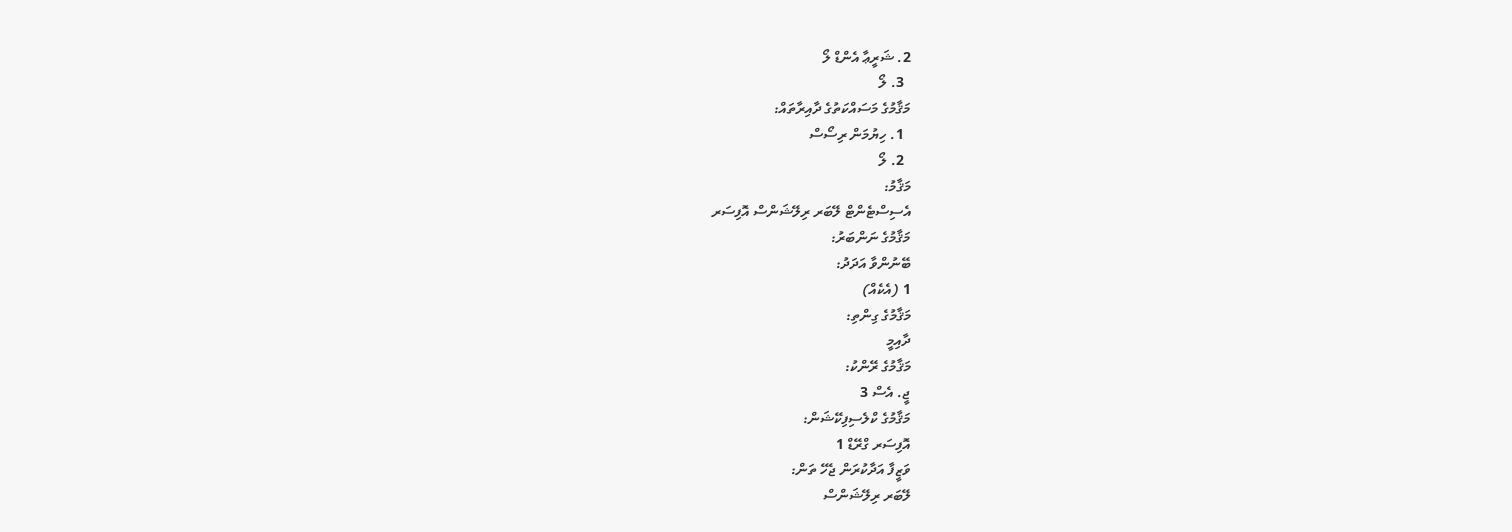2. ޝަރީޢާ އެންޑް ލޯ
  3. ލޯ
މަޤާމުގެ މަސައްކަތުގެ ދާއިރާތައް:
  1. ހިޔުމަން ރިސޯސް
  2. ލޯ
މަޤާމު:
އެސިސްޓެންޓް ލޭބަރ ރިލޭޝަންސް އޮފިސަރ
މަޤާމުގެ ނަންބަރު:
ބޭނުންވާ އަދަދު:
1 (އެކެއް)
މަޤާމުގެ ގިންތި:
ދާއިމީ
މަޤާމުގެ ރޭންކު:
ޖީ. އެސް 3
މަޤާމުގެ ކްލެސިފިކޭޝަން:
އޮފިސަރ ގްރޭޑް 1
ވަޒީފާ އަދާކުރަން ޖެހޭ ތަން:
ލޭބަރ ރިލޭޝަންސް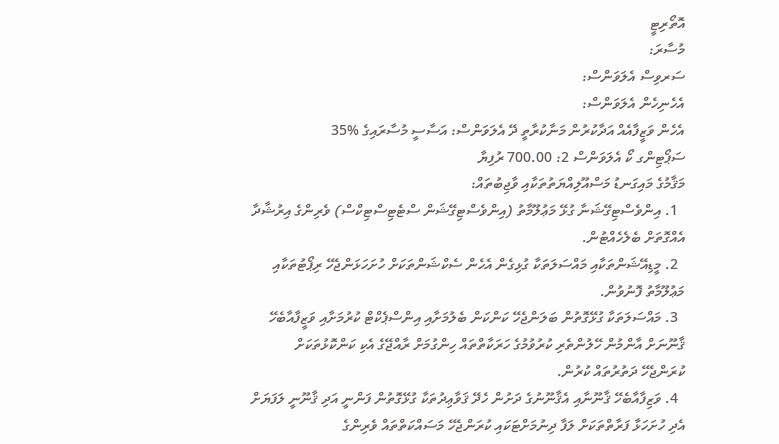އޮތޯރިޓީ
މުސާރަ:
ސަރވިސް އެލަވަންސް:
އެހެނިހެން އެލަވަންސް:
އެހެން ވަޒީފާއެއް އަދާކުރުން މަނާކުރާތީ ދޭ އެލަވަންސް: އަސާސީ މުސާރައިގެ %35
ސަޕޯޓިންގ ކޯ އެލަވަންސް 2: 700.00 ރުފިޔާ
މަޤާމުގެ މައިގަނޑު މަސްއޫލިއްޔަތުތަކާއި ވާޖިބުތައް:
  1. އިންވެސްޓިގޭޝަނާ ގުޅޭ މަޢުލޫމާތު (އިންވެސްޓިގޭޝަން ސްޓެޓިސްޓިކްސް) ވެރިންގެ އިރުޝާދާ އެއްގޮތަށް ބެލެހެއްޓުން.
  2. މީޑިއޭޝަންތަކާއި މައްސަލަތަކާ ގުޅިގެން އެހެން ސެކްޝަންތަކަށް ހުށަހަޅަންޖެހޭ ރިޕޯޓުތަކާއި މަޢުލޫމާތު ފޮނުވުން.
  3. މައްސަލަތަކާ ގުޅޭގޮތުން ބަލަންޖެހޭ ކަންކަން ބެލުމަށާއި އިންސްޕެކްޓް ކުރުމަށާއި ވަޒީފާއާބެހޭ ޤާނޫނަށް އާންމުން ހޭލުންތެރި ކުރުވުމުގެ ހަރަކާތްތައް ހިންގުމަށް ރާއްޖޭގެ އެކި ކަންކޮޅުތަކަށް ކުރަންޖެހޭ ދަތުރުތައް ކުރުން.
  4. ވަޒިފާއާބެހޭ ޤާނޫނާއި އެޤާނޫނުގެ ދަށުން ހެދޭ ޤަވާޢިދުތަކާ ގުޅޭގޮތުން ފަންނީ އަދި ޤާނޫނީ ލަފަޔަށް އެދި ހުށަހަޅާ ފަރާތްތަކަށް ލަފާ ދިނުމަށްޓަކައި ކުރަންޖެހޭ މަސައްކަތްތައް ވެރިންގެ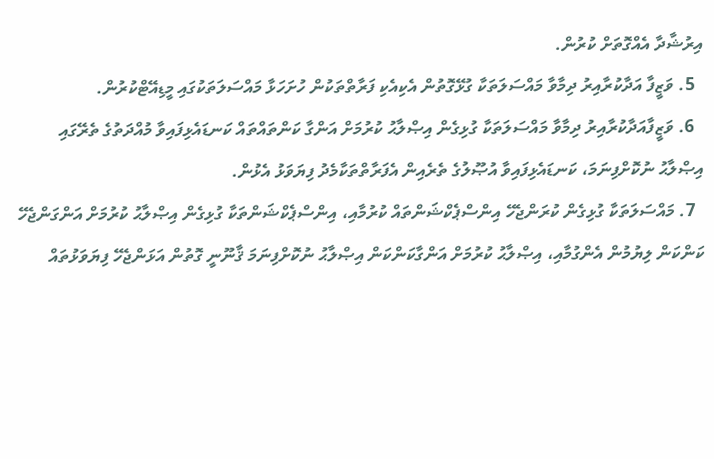އިރުޝާދާ އެއްގޮތަށް ކުރުން.
  5. ވަޒީފާ އަދާކުރާއިރު ދިމާވާ މައްސަލަތަކާ ގުޅޭގޮތުން އެކިއެކި ފަރާތްތަކުން ހުށަހަޅާ މައްސަލަތަކުގައި މީޑިއޭޓްކުރުން.
  6. ވަޒީފާއަދާކުރާއިރު ދިމާވާ މައްސަލަތަކާ ގުޅިގެން އިޞްލާޙު ކުރުމަށް އަންގާ ކަންތައްތައް ކަނޑައެޅިފައިވާ މުއްދަތުގެ ތެރޭގައި އިޞްލާޙު ނުކޮށްފިނަމަ، ކަނޑައެޅިފައިވާ އުޞޫލުގެ ތެރެއިން އެފަރާތްތަކާމެދު ފިޔަވަޅު އެޅުން.
  7. މައްސަލަތަކާ ގުޅިގެން ކުރަންޖެހޭ އިންސްޕެކްޝަންތައް ކުރުމާއި، އިންސްޕެކްޝަންތަކާ ގުޅިގެން އިޞްލާޙު ކުރުމަށް އަންގަންޖެހޭ ކަންކަން ލިޔުމުން އެންގުމާއި، އިޞްލާޙު ކުރުމަށް އަންގާކަންކަން އިޞްލާޙު ނުކޮށްފިނަމަ ޤާނޫނީ ގޮތުން އަޅަންޖެހޭ ފިޔަވަޅުތައް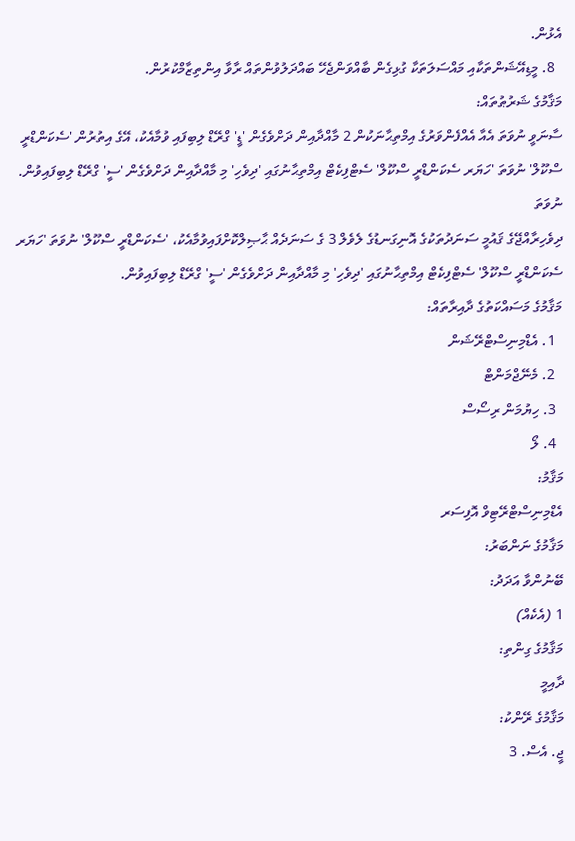އެޅުން.
  8. މީޑިއޭޝަންތަކާއި މައްސަލަތަކާ ގުޅިގެން ބާއްވަންޖެހޭ ބައްދަލުވުންތައް ރާވާ އިންތިޒާމްކުރުން.
މަޤާމުގެ ޝަރުޠުތައް:
ސާނަވީ ނުވަތަ އެއާ އެއްފެންވަރުގެ އިމްތިޙާނަކުން 2 މާއްދާއިން ދަށްވެގެން 'ޑީ' ގްރޭޑް ލިބިފައި ވުމާއެކު، އޭގެ އިތުރުން 'ސެކަންޑްރީ ސްކޫލް' ނުވަތަ 'ހަޔަރ ސެކަންޑްރީ ސްކޫލް' ސެޓްފިކެޓް އިމްތިޙާނުގައި 'ދިވެހި' މި މާއްދާއިން ދަށްވެގެން 'ސީ' ގްރޭޑް ލިބިފައިވުން.
ނުވަތަ
ދިވެހިރާއްޖޭގެ ޤައުމީ ސަނަދުތަކުގެ އޮނިގަނޑުގެ ލެވެލް 3 ގެ ސަނަދެއް ޙާޞިލްކޮށްފައިވުމާއެކު، 'ސެކަންޑްރީ ސްކޫލް' ނުވަތަ 'ހަޔަރ ސެކަންޑްރީ ސްކޫލް' ސެޓްފިކެޓް އިމްތިޙާނުގައި 'ދިވެހި' މި މާއްދާއިން ދަށްވެގެން 'ސީ' ގްރޭޑް ލިބިފައިވުން.
މަޤާމުގެ މަސައްކަތުގެ ދާއިރާތައް:
  1. އެޑްމިނިސްޓްރޭޝަން
  2. މެނޭޖްމަންޓް
  3. ހިޔުމަން ރިސޯސް
  4. ލޯ
މަޤާމު:
އެޑްމިނިސްޓްރޭޓިވް އޮފިސަރ
މަޤާމުގެ ނަންބަރު:
ބޭނުންވާ އަދަދު:
1 (އެކެއް)
މަޤާމުގެ ގިންތި:
ދާއިމީ
މަޤާމުގެ ރޭންކު:
ޖީ. އެސް. 3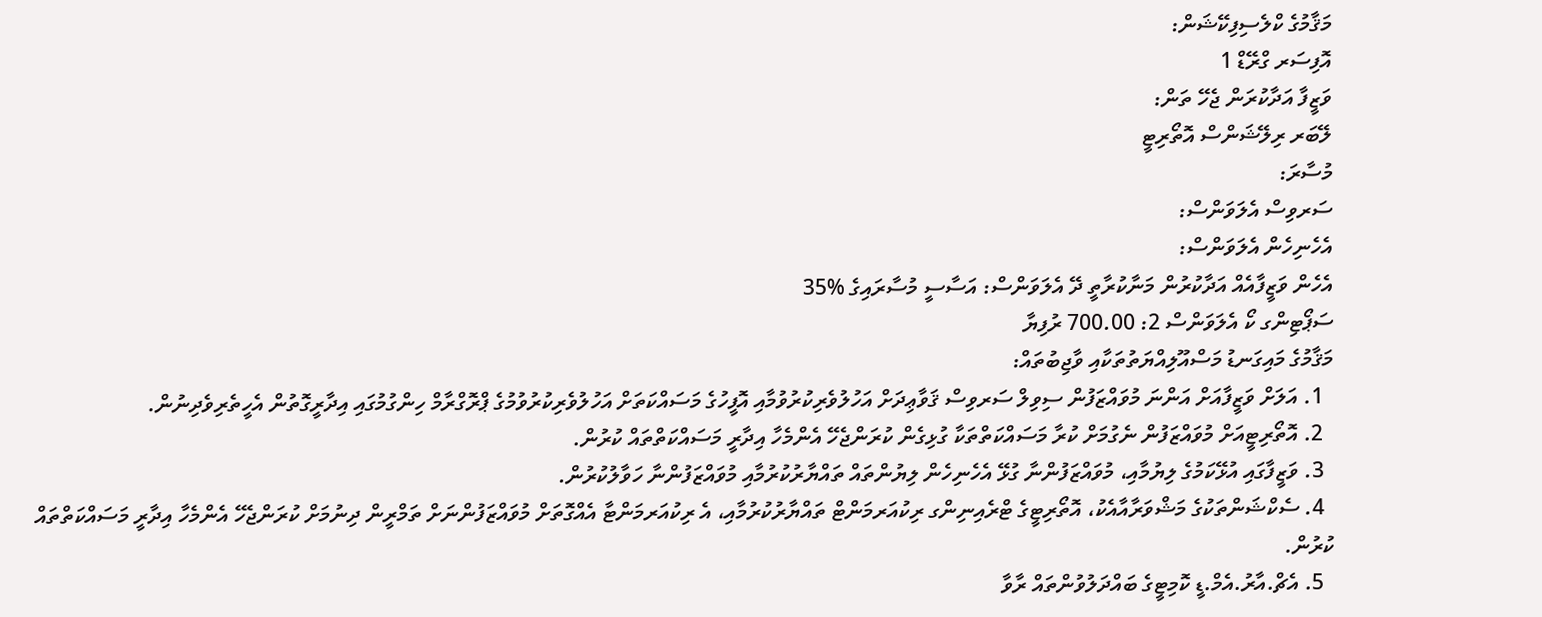މަޤާމުގެ ކްލެސިފިކޭޝަން:
އޮފިސަރ ގްރޭޑް 1
ވަޒީފާ އަދާކުރަން ޖެހޭ ތަން:
ލޭބަރ ރިލޭޝަންސް އޮތޯރިޓީ
މުސާރަ:
ސަރވިސް އެލަވަންސް:
އެހެނިހެން އެލަވަންސް:
އެހެން ވަޒީފާއެއް އަދާކުރުން މަނާކުރާތީ ދޭ އެލަވަންސް: އަސާސީ މުސާރައިގެ %35
ސަޕޯޓިންގ ކޯ އެލަވަންސް 2: 700.00 ރުފިޔާ
މަޤާމުގެ މައިގަނޑު މަސްއޫލިއްޔަތުތަކާއި ވާޖިބުތައް:
  1. އަލަށް ވަޒީފާއަށް އަންނަ މުވައްޒަފުން ސިވިލް ސަރވިސް ޤަވާޢިދަށް އަހުލުވެރިކުރުވުމާއި އޮފީހުގެ މަސައްކަތަށް އަހުލުވެރިކުރުވުމުގެ ޕްރޮގްރާމް ހިންގުމުގައި އިދާރީގޮތުން އެހީތެރިވެދިނުން.
  2. އޮތޯރިޓީއަށް މުވައްޒަފުން ނެގުމަށް ކުރާ މަސައްކަތްތަކާ ގުޅިގެން ކުރަންޖެހޭ އެންމެހާ އިދާރީ މަސައްކަތްތައް ކުރުން.
  3. ވަޒީފާގައި އުޅޭކަމުގެ ލިޔުމާއި، މުވައްޒަފުންނާ ގުޅޭ އެހެނިހެން ލިޔުންތައް ތައްޔާރުކުރުމާއި މުވައްޒަފުންނާ ހަވާލުކުރުން.
  4. ސެކްޝަންތަކުގެ މަޝްވަރާއާއެކު، އޮތޯރިޓީގެ ޓްރެއިނިންގ ރިކުއަރމަންޓް ތައްޔާރުކުރުމާއި، އެ ރިކުއަރމަންޓާ އެއްގޮތަށް މުވައްޒަފުންނަށް ތަމްރީން ދިނުމަށް ކުރަންޖެހޭ އެންމެހާ އިދާރީ މަސައްކަތްތައް ކުރުން.
  5. އެޗް.އާރު.އެމް.ޑީ ކޮމިޓީގެ ބައްދަލުވުންތައް ރާވާ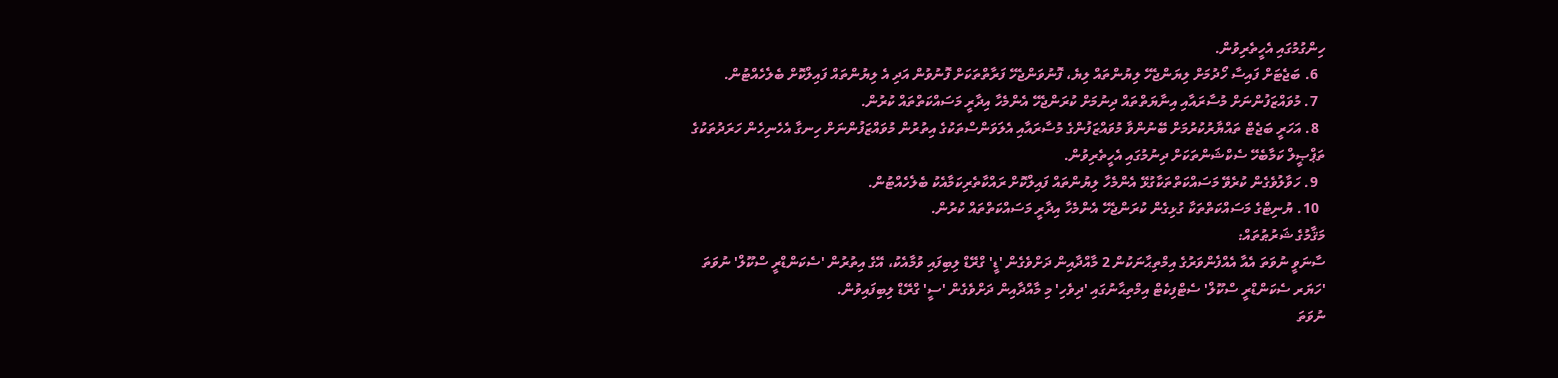ހިންގުމުގައި އެހީތެރިވުން.
  6. ބަޖެޓަށް ފައިސާ ހޯދުމަށް ލިޔަންޖެހޭ ލިޔުންތައް ލިޔެ، ފޮނުވަންޖެހޭ ފަރާތްތަކަށް ފޮނުވުން އަދި އެ ލިޔުންތައް ފައިލްކޮށް ބެލެހެއްޓުން.
  7. މުވައްޒަފުންނަށް މުސާރައާއި އިނާޔަތްތައް ދިނުމަށް ކުރަންޖެހޭ އެންމެހާ އިދާރީ މަސައްކަތްތައް ކުރުން.
  8. އަހަރީ ބަޖެޓް ތައްޔާރުކުރުމަށް ބޭނުންވާ މުވައްޒަފުންގެ މުސާރައާއި އެލަވަންސްތަކުގެ އިތުރުން މުވައްޒަފުންނަށް ހިނގާ އެހެނިހެން ހަރަދުތަކުގެ ތަޕްޞީލް ކަމާބެހޭ ސެކްޝަންތަކަށް ދިނުމުގައި އެހީތެރިވުން.
  9. ހަވާލުވެގެން ކުރެވޭ މަސައްކަތްތަކާގުޅޭ އެންމެހާ ލިޔުންތައް ފައިލްކޮށް ރައްކާތެރިކަމާއެކު ބެލެހެއްޓުން.
  10. ޔުނިޓްގެ މަސައްކަތްތަކާ ގުޅިގެން ކުރަންޖެހޭ އެންމެހާ އިދާރީ މަސައްކަތްތައް ކުރުން.
މަޤާމުގެ ޝަރުޠުތައް:
ސާނަވީ ނުވަތަ އެއާ އެއްފެންވަރުގެ އިމްތިޙާނަކުން 2 މާއްދާއިން ދަށްވެގެން 'ޑީ' ގްރޭޑް ލިބިފައި ވުމާއެކު، އޭގެ އިތުރުން 'ސެކަންޑްރީ ސްކޫލް' ނުވަތަ 'ހަޔަރ ސެކަންޑްރީ ސްކޫލް' ސެޓްފިކެޓް އިމްތިޙާނުގައި 'ދިވެހި' މި މާއްދާއިން ދަށްވެގެން 'ސީ' ގްރޭޑް ލިބިފައިވުން.
ނުވަތަ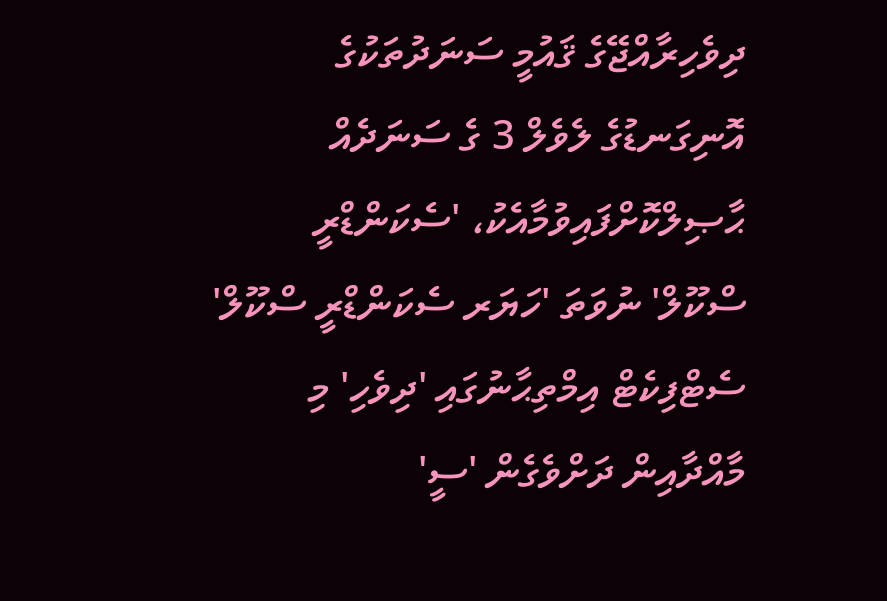ދިވެހިރާއްޖޭގެ ޤައުމީ ސަނަދުތަކުގެ އޮނިގަނޑުގެ ލެވެލް 3 ގެ ސަނަދެއް ޙާޞިލްކޮށްފައިވުމާއެކު، 'ސެކަންޑްރީ ސްކޫލް' ނުވަތަ 'ހަޔަރ ސެކަންޑްރީ ސްކޫލް' ސެޓްފިކެޓް އިމްތިޙާނުގައި 'ދިވެހި' މި މާއްދާއިން ދަށްވެގެން 'ސީ'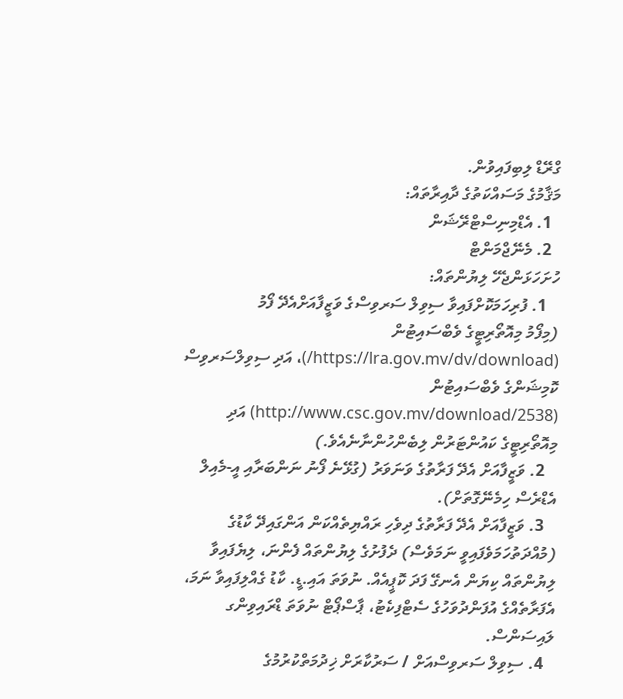ގްރޭޑް ލިބިފައިވުން.
މަޤާމުގެ މަސައްކަތުގެ ދާއިރާތައް:
  1. އެޑްމިނިސްޓްރޭޝަން
  2. މެނޭޖްމަންޓް
ހުށަހަޅަންޖެހޭ ލިޔުންތައް:
   1. ފުރިހަމަކޮށްފައިވާ ސިވިލް ސަރވިސްގެ ވަޒީފާއަށްއެދޭ ފޯމު
(މިފޯމު މިއޮތޯރިޓީގެ ވެބްސައިޓުން (https://lra.gov.mv/dv/download/)، އަދި ސިވިލްސަރވިސް ކޮމިޝަންގެ ވެބްސައިޓުން (http://www.csc.gov.mv/download/2538) އަދި މިއޮތޯރިޓީގެ ކައުންޓަރުން ލިބެންހުންނާނެއެވެ.)
   2. ވަޒީފާއަށް އެދޭ ފަރާތުގެ ވަނަވަރު (ގުޅޭނެ ފޯނު ނަންބަރާއި އީ-މެއިލް އެޑްރެސް ހިމެނޭގޮތަށް).
   3. ވަޒީފާއަށް އެދޭ ފަރާތުގެ ދިވެހި ރައްޔިތެއްކަން އަންގައިދޭ ކާޑުގެ (މުއްދަތުހަމަވެފައިވީ ނަމަވެސް) ދެފުށުގެ ލިޔުންތައް ފެންނަ، ލިޔެފައިވާ ލިޔުންތައް ކިޔަން އެނގޭ ފަދަ ކޮޕީއެއް. ނުވަތަ އައި.ޑީ. ކާޑު ގެއްލިފައިވާ ނަމަ، އެފަރާތެއްގެ އުފަންދުވަހުގެ ސެޓްފިކެޓު، ޕާސްޕޯޓް ނުވަތަ ޑްރައިވިންގ ލައިސަންސް.
   4. ސިވިލް ސަރވިސްއަށް / ސަރުކާރަށް ޚިދުމަތްކުރުމުގެ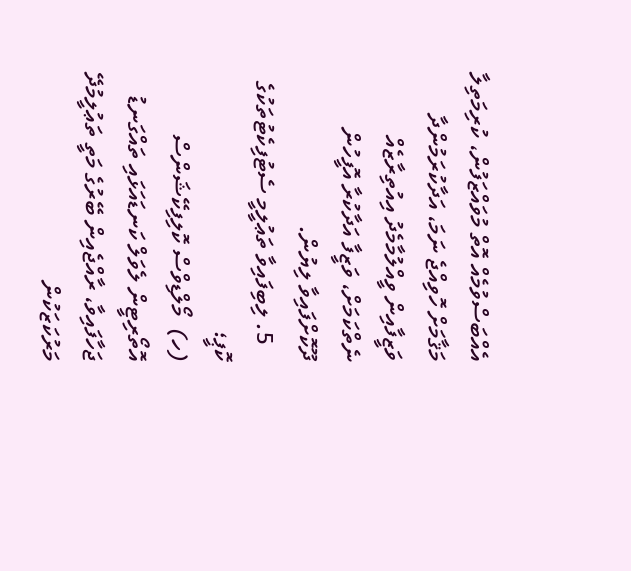އެއްބަސްވުމެއް އޮތް މުވައްޒަފުން، ކުރިމަތިލާ މަޤާމަށް ހޮވިއްޖެ ނަމަ، އަދާކުރަމުންދާ ވަޒީފާއިން ވީއްލުމާމެދު އިއުތިރާޒެއް ނެތްކަމަށް، ވަޒީފާ އަދާކުރާ އޮފީހުން ދޫކޮށްފައިވާ ލިޔުން.
   5. ލިބިފައިވާ ތަޢުލީމީ ސެޓުފިކެޓުތަކުގެ ކޮޕީ؛
(ހ)  މޯލްޑިވްސް ކޮލިފިކޭޝަންސް އޮތޯރިޓީން ލެވަލް ކަނޑައަޅައި ތައްގަނޑު ޖަހާފައިވާ، ރާއްޖެއިން ބޭރުގެ މަތީ ތަޢުލީމުދޭ މަރުކަޒަކުން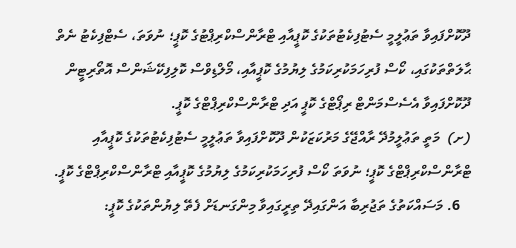ދޫކޮށްފައިވާ ތަޢުލީމީ ސެޓުފިކެޓުތަކުގެ ކޮޕީއާއި ޓްރާންސްކްރިޕްޓުގެ ކޮޕީ؛ ނުވަތަ، ސެޓްފިކެޓު ނެތް ޙާލަތްތަކުގައި، ކޯސް ފުރިހަމަކުރިކަމުގެ ލިޔުމުގެ ކޮޕީއާއި، މޯލްޑިވްސް ކޮލިފިކޭޝަންސް އޮތޯރިޓީން ދޫކޮށްފައިވާ އެސެސްމަންޓް ރިޕޯޓްގެ ކޮޕީ އަދި ޓްރާންސްކްރިޕްޓްގެ ކޮޕީ.
(ށ)  މަތީ ތަޢުލީމުދޭ ރާއްޖޭގެ މަރުކަޒަކުން ދޫކޮށްފައިވާ ތަޢުލީމީ ސެޓުފިކެޓުތަކުގެ ކޮޕީއާއި ޓްރާންސްކްރިޕްޓްގެ ކޮޕީ؛ ނުވަތަ ކޯސް ފުރިހަމަކުރިކަމުގެ ލިޔުމުގެ ކޮޕީއާއި ޓްރާންސްކްރިޕްޓްގެ ކޮޕީ.
   6. މަސައްކަތުގެ ތަޖުރިބާ އަންގައިދޭ ތިރީގައިވާ މިންގަނޑަށް ފެތޭ ލިޔުންތަކުގެ ކޮޕީ: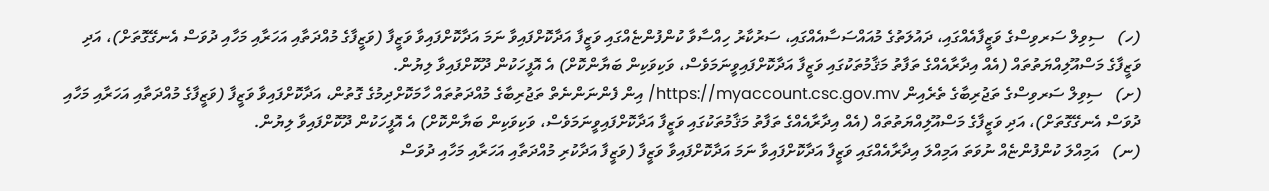(ހ)   ސިވިލް ސަރވިސްގެ ވަޒީފާއެއްގައި، ދައުލަތުގެ މުއައްސަސާއެއްގައި، ސަރުކާރު ހިއްސާވާ ކުންފުންޏެއްގައި ވަޒީފާ އަދާކޮށްފައިވާ ނަމަ އަދާކޮށްފައިވާ ވަޒީފާ (ވަޒީފާގެ މުއްދަތާއި އަހަރާއި މަހާއި ދުވަސް އެނގޭގޮތަށް)، އަދި ވަޒީފާގެ މަސްއޫލިއްޔަތުތައް (އެއް އިދާރާއެއްގެ ތަފާތު މަޤާމުތަކުގައި ވަޒީފާ އަދާކޮށްފައިވީނަމަވެސް، ވަކިވަކިން ބަޔާންކޮށް) އެ އޮފީހަކުން ދޫކޮށްފައިވާ ލިޔުން.
(ށ)   ސިވިލް ސަރވިސްގެ ތަޖުރިބާގެ ތެރެއިން https://myaccount.csc.gov.mv/ އިން ފެންނަންނެތް ތަޖުރިބާގެ މުއްދަތުތައް ހާމަކޮށްދިމުގެ ގޮތުން، އަދާކޮށްފައިވާ ވަޒީފާ (ވަޒީފާގެ މުއްދަތާއި އަހަރާއި މަހާއި ދުވަސް އެނގޭގޮތަށް)، އަދި ވަޒީފާގެ މަސްއޫލިއްޔަތުތައް (އެއް އިދާރާއެއްގެ ތަފާތު މަޤާމުތަކުގައި ވަޒީފާ އަދާކޮށްފައިވީނަމަވެސް، ވަކިވަކިން ބަޔާންކޮށް) އެ އޮފީހަކުން ދޫކޮށްފައިވާ ލިޔުން.
(ނ)   އަމިއްލަ ކުންފުންޏެއް ނުވަތަ އަމިއްލަ އިދާރާއެއްގައި ވަޒީފާ އަދާކޮށްފައިވާ ނަމަ އަދާކޮށްފައިވާ ވަޒީފާ (ވަޒީފާ އަދާކުރި މުއްދަތާއި އަހަރާއި މަހާއި ދުވަސް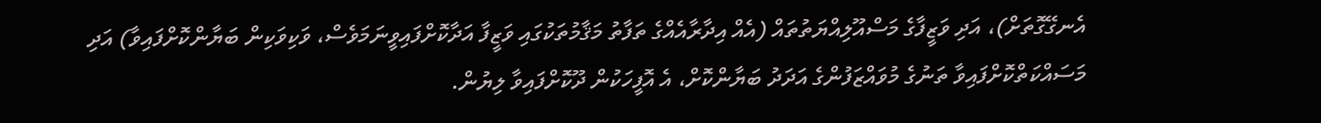އެނގޭގޮތަށް)، އަދި ވަޒީފާގެ މަސްއޫލިއްޔަތުތައް (އެއް އިދާރާއެއްގެ ތަފާތު މަޤާމުތަކުގައި ވަޒީފާ އަދާކޮށްފައިވީނަމަވެސް، ވަކިވަކިން ބަޔާންކޮށްފައިވާ) އަދި މަސައްކަތްކޮށްފައިވާ ތަނުގެ މުވައްޒަފުންގެ އަދަދު ބަޔާންކޮށް، އެ އޮފީހަކުން ދޫކޮށްފައިވާ ލިޔުން.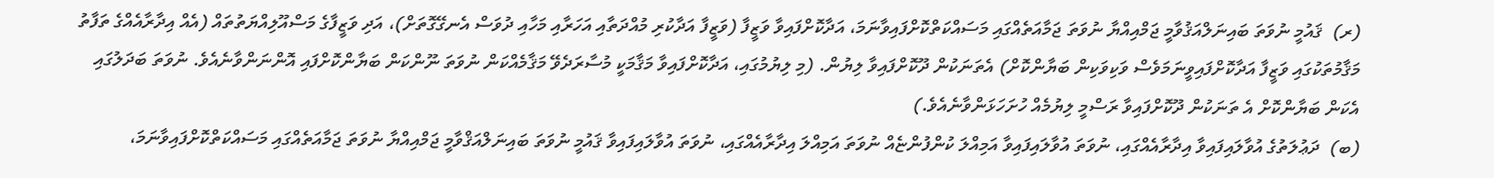(ރ)  ޤައުމީ ނުވަތަ ބައިނަލްއަޤުވާމީ ޖަމްއިއްޔާ ނުވަތަ ޖަމާއަތެއްގައި މަސައްކަތްކޮށްފައިވާނަމަ، އަދާކޮށްފައިވާ ވަޒީފާ (ވަޒީފާ އަދާކުރި މުއްދަތާއި އަހަރާއި މަހާއި ދުވަސް އެނގޭގޮތަށް)، އަދި ވަޒީފާގެ މަސްއޫލިއްޔަތުތައް (އެއް އިދާރާއެއްގެ ތަފާތު މަޤާމުތަކުގައި ވަޒީފާ އަދާކޮށްފައިވީނަމަވެސް ވަކިވަކިން ބަޔާންކޮށް) އެތަނަކުން ދޫކޮށްފައިވާ ލިޔުން. (މި ލިޔުމުގައި، އަދާކޮށްފައިވާ މަޤާމަކީ މުސާރަދެވޭ މަޤާމެއްކަން ނުވަތަ ނޫންކަން ބަޔާންކޮށްފައި އޮންނަންވާނެއެވެ. ނުވަތަ ބަދަލުގައި އެކަން ބަޔާންކޮށް އެ ތަނަކުން ދޫކޮށްފައިވާ ރަސްމީ ލިޔުމެއް ހުށަހަޅަންވާނެއެވެ.)
(ބ)  ދަޢުލަތުގެ އުވާލައިފައިވާ އިދާރާއެއްގައި، ނުވަތަ އުވާލައިފައިވާ އަމިއްލަ ކުންފުންޏެއް ނުވަތަ އަމިއްލަ އިދާރާއެއްގައި، ނުވަތަ އުވާލައިފައިވާ ޤައުމީ ނުވަތަ ބައިނަލްއަޤްވާމީ ޖަމްއިއްޔާ ނުވަތަ ޖަމާއަތެއްގައި މަސައްކަތްކޮށްފައިވާނަމަ،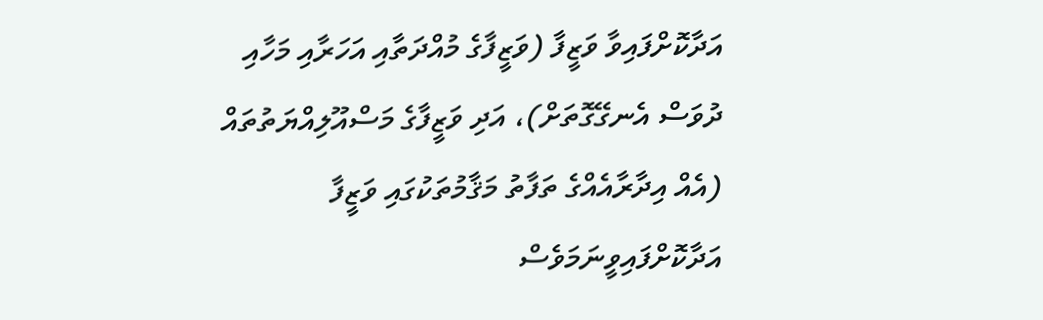އަދާކޮށްފައިވާ ވަޒީފާ (ވަޒީފާގެ މުއްދަތާއި އަހަރާއި މަހާއި ދުވަސް އެނގޭގޮތަށް)، އަދި ވަޒީފާގެ މަސްއޫލިއްޔަތުތައް (އެއް އިދާރާއެއްގެ ތަފާތު މަޤާމުތަކުގައި ވަޒީފާ އަދާކޮށްފައިވީނަމަވެސް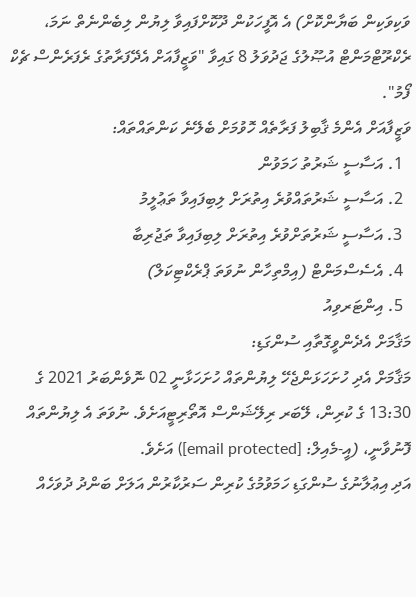ވަކިވަކިން ބަޔާންކޮށް) އެ އޮފީހަކުން ދޫކޮށްފައިވާ ލިޔުން ލިބެންނެތް ނަމަ، ރެކްރޫޓްމަންޓް އުޞޫލުގެ ޖަދުވަލު 8 ގައިވާ "ވަޒީފާއަށް އެދޭފަރާތުގެ ރެފަރެންސް ޗެކް ފޯމު".
ވަޒީފާއަށް އެންމެ ޤާބިލު ފަރާތެއް ހޮވުމަށް ބެލޭނެ ކަންތައްތައް:
  1. އަސާސީ ޝަރުތު ހަމަވުން
  2. އަސާސީ ޝަރުތައްވުރެ އިތުރަށް ލިބިފައިވާ ތަޢުލީމު
  3. އަސާސީ ޝަރުތަށްވުރެ އިތުރަށް ލިބިފައިވާ ތަޖުރިބާ
  4. އެސެސްމަންޓް (އިމްތިހާން ނުވަތަ ޕްރެކްޓިކަލް)
  5. އިންޓަރވިއު
މަޤާމަށް އެދެންވީގޮތާއި ސުންގަޑި:
މަޤާމަށް އެދި ހުށަހަޅަންޖެހޭ ލިޔުންތައް ހުށަހަޅާނީ 02 ނޮވެންބަރު 2021 ގެ 13:30 ގެ ކުރިން، ލޭބަރ ރިލޭޝަންސް އޮތޯރިޓީއަށެވެ. ނުވަތަ އެ ލިޔުންތައް ފޮނުވާނީ، (އީ-މެއިލް: [email protected]) އަށެވެ.
އަދި އިޢުލާނުގެ ސުންގަޑި ހަމަވުމުގެ ކުރިން ސަރުކާރުން އަލަށް ބަންދު ދުވަހެއް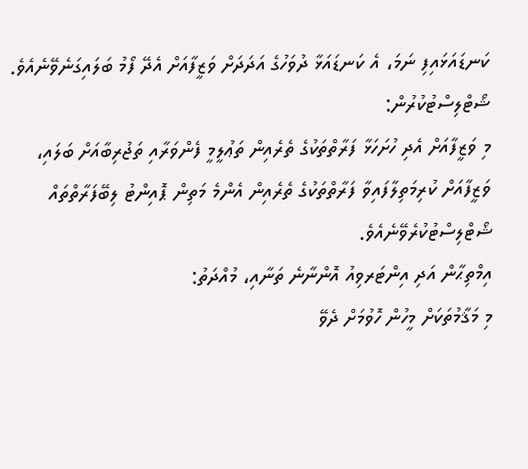ކަނޑައަޅައިފި ނަމަ، އެ ކަނޑައަޅާ ދުވަހުގެ އަދަދަށް ވަޒީފާއަށް އެދޭ ފޯމު ބަލައިގަނެވޭނެއެވެ.
ޝޯޓްލިސްޓުކުރުން:
މި ވަޒީފާއަށް އެދި ހުށަހަޅާ ފަރާތްތަކުގެ ތެރެއިން ތަޢުލީމީ ފެންވަރާއި ތަޖުރިބާއަށް ބަލައި، ވަޒީފާއަށް ކުރިމަތިލާފައިވާ ފަރާތްތަކުގެ ތެރެއިން އެންމެ މަތިން ޕޮއިންޓު ލިބޭފަރާތްތައް ޝޯޓްލިސްޓުކުރެވޭނެއެވެ.
އިމްތިޙާން އަދި އިންޓަރވިއު އޮންނާނެ ތަނާއި، މުއްދަތު:
މި މަޤާމުތަކަށް މީހުން ހޮވުމަށް ދެވޭ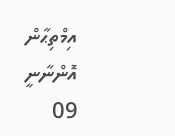އިމްތިޙާން އޮންނާނީ 09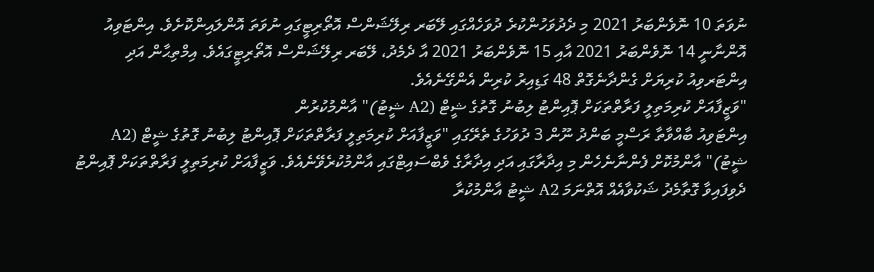ނުވަތަ 10 ނޮވެންބަރު 2021 މި ދެދުވަހުންކުރެ ދުވަހެއްގައި ލޭބަރ ރިލޭޝަންސް އޮތޯރިޓީގައި ނުވަތަ އޮންލައިންކޮށެވެ. އިންޓަވިއު އޮންނާނީ 14 ނޮވެންބަރު 2021 އާއި 15 ނޮވެންބަރު 2021 އާ ދެމެދު، ލޭބަރ ރިލޭޝަންސް އޮތޯރިޓީގައެވެ. އިމްތިޙާން އަދި އިންޓަރވިއު ކުރިޔަށް ގެންދާނެގޮތް 48 ގަޑިއިރު ކުރިން އެންގޭނެއެވެ.
"ވަޒީފާއަށް ކުރިމަތިލީ ފަރާތްތަކަށް ޕޮއިންޓު ލިބުނު ގޮތުގެ ޝީޓް (A2 ޝީޓު)" އާންމުކުރުން
އިންޓަވިއު ބާއްވާތާ ރަސްމީ ބަންދު ނޫން 3 ދުވަހުގެ ތެރޭގައި "ވަޒީފާއަށް ކުރިމަތިލީ ފަރާތްތަކަށް ޕޮއިންޓު ލިބުނު ގޮތުގެ ޝީޓް (A2 ޝީޓު)" އާންމުކޮށް ފެންނާނެހެން މި އިދާރާގައި އަދި އިދާރާގެ ވެބްސައިޓްގައި އާންމުކުރެވޭނެއެވެ. ވަޒީފާއަށް ކުރިމަތިލީ ފަރާތްތަކަށް ޕޮއިންޓު ދެވިފައިވާ ގޮތާމެދު ޝަކުވާއެއް އޮތްނަމަ A2 ޝީޓު އާންމުކުރާ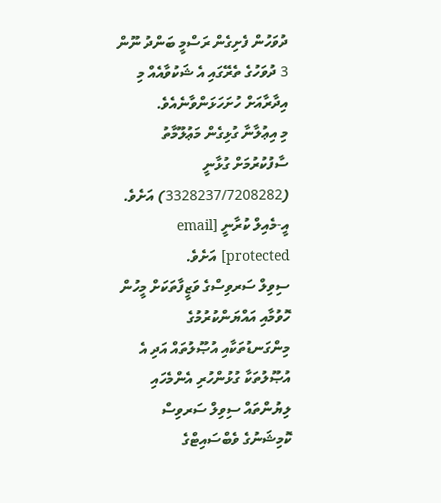ދުވަހުން ފެށިގެން ރަސްމީ ބަންދު ނޫން 3 ދުވަހުގެ ތެރޭގައި އެ ޝަކުވާއެއް މި އިދާރާއަށް ހުށަހަޅަންވާނެއެވެ.
މި އިޢުލާނާ ގުޅިގެން މަޢުލޫމާތު ސާފުކުރުމަށް ގުޅާނީ (3328237/7208282) އަށެވެ. އީ-މެއިލް ކުރާނީ [email protected] އަށެވެ.
ސިވިލް ސަރވިސްގެ ވަޒީފާތަކަށް މީހުން ހޮވުމާއި އައްޔަންކުރުމުގެ މިންގަނޑުތަކާއި އުޞޫލުތައް އަދި އެ އުޞޫލުތަކާ ގުޅުންހުރި އެންމެހައި ލިޔުންތައް ސިވިލް ސަރވިސް ކޮމިޝަނުގެ ވެބްސައިޓްގެ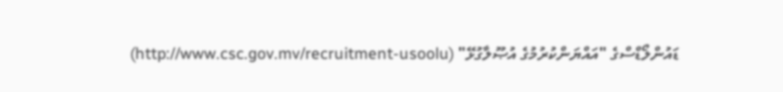ޑައުންލޯޑްސްގެ "އައްޔަންކުރުމުގެ އުޞޫލާގުޅޭ" (http://www.csc.gov.mv/recruitment-usoolu)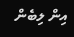އިން ލިބެން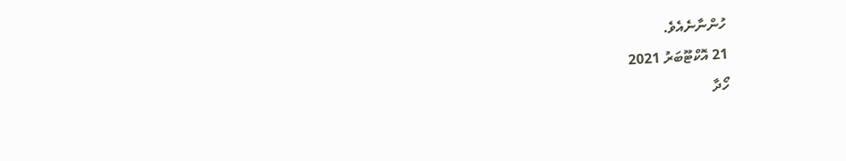ހުންނާނެއެވެ.
21 އޮކްޓޫބަރު 2021
ހޯދާ